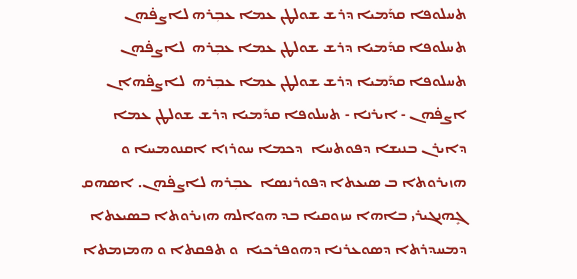ܬܚܠܘܦܐ ܩܕܰܡܝܐ ܕܪܫ ܫܘܠܛܢ ܥܡܐ ܥܒܼܪܗ ܠܐܨܦ̇ܗܢ
ܬܚܠܘܦܐ ܩܕܰܡܝܐ ܕܪܫ ܫܘܠܛܢ ܥܡܐ ܥܒܼܪܗ  ܠܐܨܦ̇ܗܢ
ܬܚܠܘܦܐ ܩܕܰܡܝܐ ܕܪܫ ܫܘܠܛܢ ܥܡܐ ܥܒܼܪܗ  ܠܐܨܦ̇ܗܐܢ
ܐܨܦ̇ܗܢ - ܐܝܪܢܐ - ܬܚܠܘܦܐ ܩܕܰܡܝܐ ܕܪܫ ܫܘܠܛܢ ܥܡܐ ܕܐܝܪܢ ܒܢܝܫܐ ܕܦܘܬܚܐ  ܕܟܡܐ ܚܘܪܙܐ ܐܩܢܘܡܝܝܐ ܘ ܗܙܝܪܘܬܐ ܒ ܣܝܥܬܐ ܕܦܘܪܢܣܐ  ܥܒܼܪܗ ܠܐܨܦ̇ܗܢ. ܐܣܗܩ ܓܻܗܢܓܝܪܝ ܒܐܗܐ ܚܙܘܩܝܐ ܒܕ ܗܘܐܠܗ ܗܙܝܪܘܬܐ ܒܣܝܥܬܐ ܕܡܚܕܪܬܐ ܕܣܘܥܪܢܐ ܕܗܘܦܪܟܝܐ  ܘ ܬܦܩܬܐ ܘ ܗܡܙܡܬܐ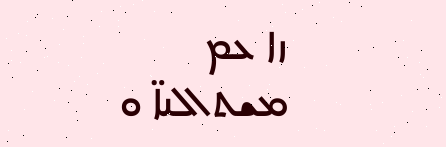ܙܐ ܥܡ ܡܫܬܐܠܢܐ̈ ܘ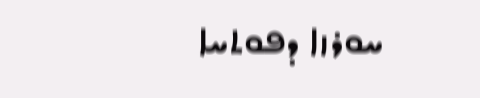ܚܘܪܙܐ ܕܦܘܬܚܐ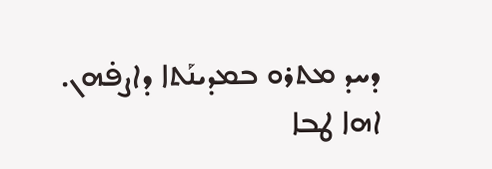ܕܚܕ ܡܬܪܘ ܒܡܕܝܢܰܬܐ ܕܐܨܦ̇ܗܢ.
ܐܗܐ ܛܒܐ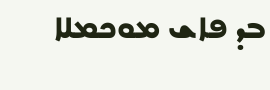ܒܕ ܦܐܫ ܡܘܟܡܠܐ